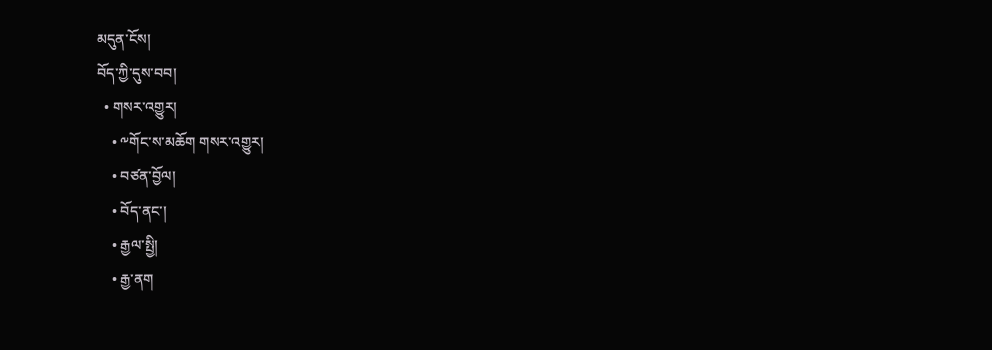མདུན་ངོས།
བོད་ཀྱི་དུས་བབ།
  • གསར་འགྱུར།
    • ༸གོང་ས་མཆོག གསར་འགྱུར།
    • བཙན་བྱོལ།
    • བོད་ནང་།
    • རྒྱལ་སྤྱི།
    • རྒྱ་ནག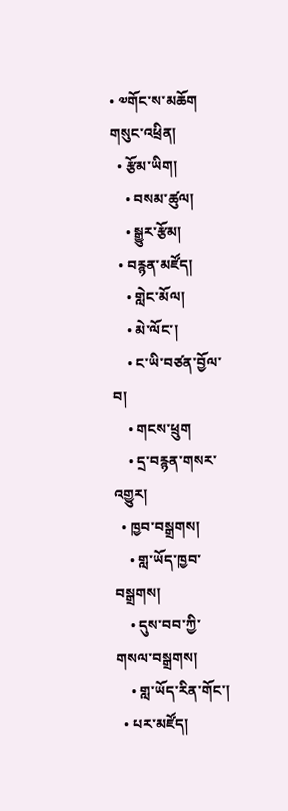• ༧གོང་ས་མཆོག གསུང་འཕྲིན།
  • རྩོམ་ཡིག།
    • བསམ་ཚུལ།
    • སྒྱུར་རྩོམ།
  • བརྙན་མཛོད།
    • གླེང་མོལ།
    • མེ་ལོང་།
    • ང་ཡི་བཙན་བྱོལ་བ།
    • གངས་ཕྲུག
    • དྲ་བརྙན་གསར་འགྱུར།
  • ཁྱབ་བསྒྲགས།
    • གླ་ཡོད་ཁྱབ་བསྒྲགས།
    • དུས་བབ་ཀྱི་གསལ་བསྒྲགས།
    • གླ་ཡོད་རིན་གོང་།
  • པར་མཛོད།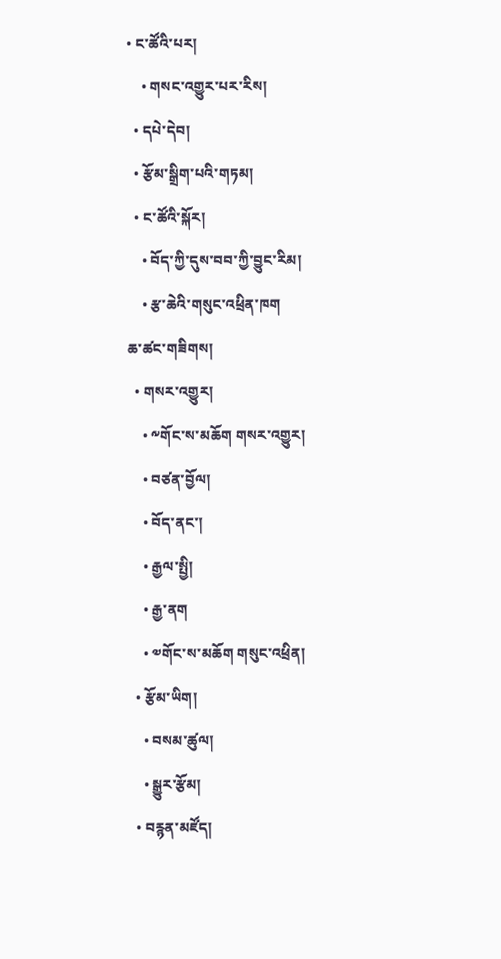• ང་ཚོའི་པར།
    • གསང་འགྱུར་པར་རིས།
  • དཔེ་དེབ།
  • རྩོམ་སྒྲིག་པའི་གཏམ།
  • ང་ཚོའི་སྐོར།
    • བོད་ཀྱི་དུས་བབ་ཀྱི་བྱུང་རིམ།
    • རྩ་ཆེའི་གསུང་འཕྲིན་ཁག
ཆ་ཚང་གཟིགས།
  • གསར་འགྱུར།
    • ༸གོང་ས་མཆོག གསར་འགྱུར།
    • བཙན་བྱོལ།
    • བོད་ནང་།
    • རྒྱལ་སྤྱི།
    • རྒྱ་ནག
    • ༧གོང་ས་མཆོག གསུང་འཕྲིན།
  • རྩོམ་ཡིག།
    • བསམ་ཚུལ།
    • སྒྱུར་རྩོམ།
  • བརྙན་མཛོད།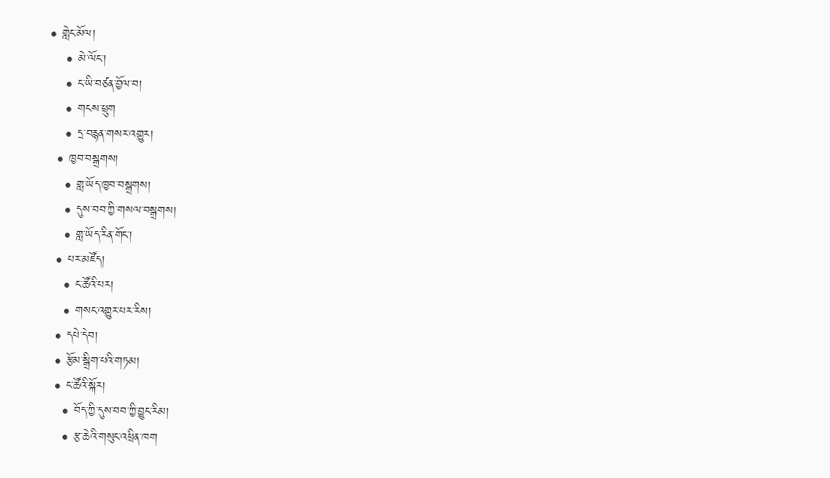• གླེང་མོལ།
    • མེ་ལོང་།
    • ང་ཡི་བཙན་བྱོལ་བ།
    • གངས་ཕྲུག
    • དྲ་བརྙན་གསར་འགྱུར།
  • ཁྱབ་བསྒྲགས།
    • གླ་ཡོད་ཁྱབ་བསྒྲགས།
    • དུས་བབ་ཀྱི་གསལ་བསྒྲགས།
    • གླ་ཡོད་རིན་གོང་།
  • པར་མཛོད།
    • ང་ཚོའི་པར།
    • གསང་འགྱུར་པར་རིས།
  • དཔེ་དེབ།
  • རྩོམ་སྒྲིག་པའི་གཏམ།
  • ང་ཚོའི་སྐོར།
    • བོད་ཀྱི་དུས་བབ་ཀྱི་བྱུང་རིམ།
    • རྩ་ཆེའི་གསུང་འཕྲིན་ཁག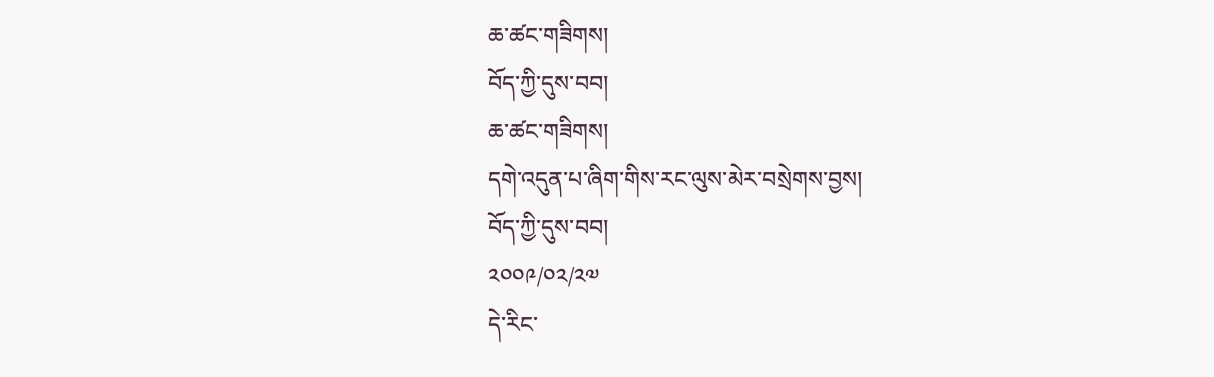ཆ་ཚང་གཟིགས།
བོད་ཀྱི་དུས་བབ།
ཆ་ཚང་གཟིགས།
དགེ་འདུན་པ་ཞིག་གིས་རང་ལུས་མེར་བསྲེགས་བྱས།
བོད་ཀྱི་དུས་བབ།
༢༠༠༩/༠༢/༢༧
དེ་རིང་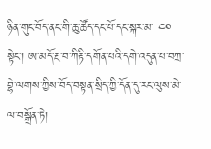ཉིན་གུང་བོད་ནང་གི་ཆུ་ཚོད་དང་པོ་དང་སྐར་མ་ ༤༠ སྟེང་། ཨ་མདོ་རྔ་བ་ཀིརྟི་དགོན་པའི་དགེ་འདུན་པ་བཀྲ་བྷེ་ལགས་ཀྱིས་བོད་བསྟན་སྲིད་ཀྱི་དོན་དུ་རང་ལུས་མེ་ལ་བསྒྲོན་ཏེ།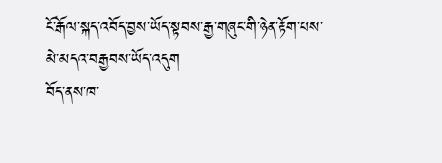ངོ་རྒོལ་སྐད་འབོད་བྱས་ཡོད་སྟབས་རྒྱ་གཞུང་གི་ཉེན་རྟོག་པས་མེ་མདའ་བརྒྱབས་ཡོད་འདུག
བོད་ནས་ཁ་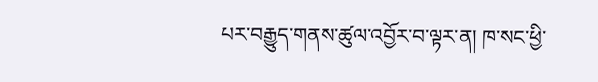པར་བརྒྱུད་གནས་ཚུལ་འབྱོར་བ་ལྟར་ན། ཁ་སང་ཕྱི་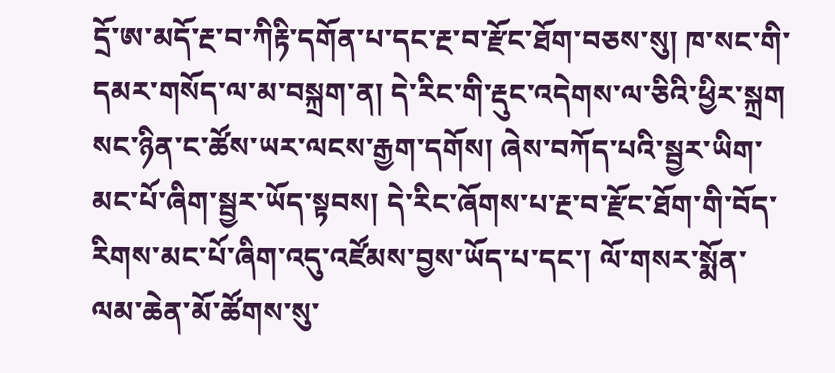དྲོ་ཨ་མདོ་རྔ་བ་ཀིརྟི་དགོན་པ་དང་རྔ་བ་རྫོང་ཐོག་བཅས་སུ། ཁ་སང་གི་དམར་གསོད་ལ་མ་བསྐྲག་ན། དེ་རིང་གི་རྡུང་འདེགས་ལ་ཅིའི་ཕྱིར་སྐྲག སང་ཉིན་ང་ཚོས་ཡར་ལངས་རྒྱག་དགོས། ཞེས་བཀོད་པའི་སྦྱར་ཡིག་མང་པོ་ཞིག་སྦྱར་ཡོད་སྟབས། དེ་རིང་ཞོགས་པ་རྔ་བ་རྫོང་ཐོག་གི་བོད་རིགས་མང་པོ་ཞིག་འདུ་འཛོམས་བྱས་ཡོད་པ་དང་། ལོ་གསར་སྨོན་ལམ་ཆེན་མོ་ཚོགས་སུ་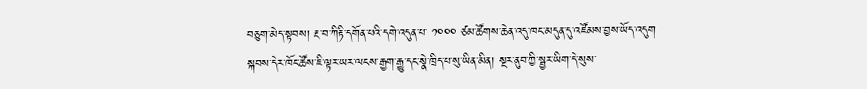བཅུག་མེད་སྟབས། རྔ་བ་ཀིརྟི་དགོན་པའི་དགེ་འདུན་པ་ ༡༠༠༠ ཙམ་ཚོགས་ཆེན་འདུ་ཁང་མདུན་དུ་འཛོམས་བྱས་ཡོད་འདུག
སྐབས་དེར་ཁོང་ཚོས་ཇི་ལྟར་ཡར་ལངས་རྒྱག་རྒྱུ་དང་སྣེ་ཁྲིད་པ་སུ་ཡིན་མིན། སྔར་ནུབ་ཀྱི་སྦྱར་ཡིག་དེ་སུས་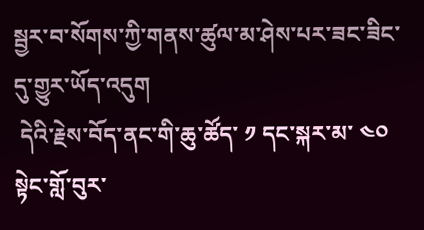སྦྱར་བ་སོགས་ཀྱི་གནས་ཚུལ་མ་ཤེས་པར་ཟང་ཟིང་དུ་གྱུར་ཡོད་འདུག
 དེའི་རྗེས་བོད་ནང་གི་ཆུ་ཚོད་ ༡ དང་སྐར་མ་ ༤༠ སྟེང་གློ་བུར་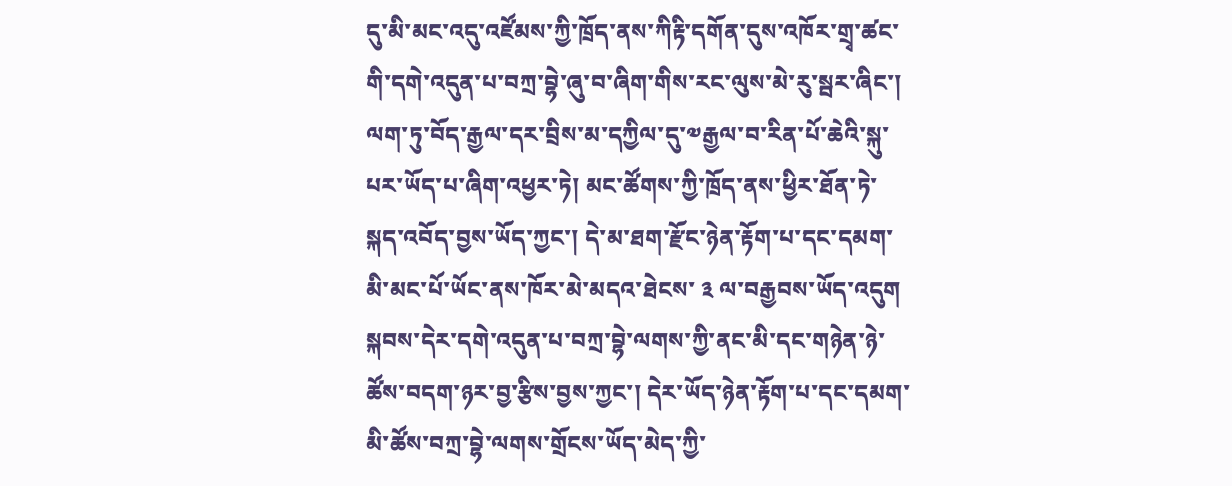དུ་མི་མང་འདུ་འཛོམས་ཀྱི་ཁྲོད་ནས་ཀིརྟི་དགོན་དུས་འཁོར་གྲྭ་ཚང་གི་དགེ་འདུན་པ་བཀྲ་བྷེ་ཞུ་བ་ཞིག་གིས་རང་ལུས་མེ་རུ་སྦར་ཞིང་། ལག་ཏུ་བོད་རྒྱལ་དར་བྲིས་མ་དཀྱིལ་དུ་༧རྒྱལ་བ་རིན་པོ་ཆེའི་སྐུ་པར་ཡོད་པ་ཞིག་འཕྱར་ཏེ། མང་ཚོགས་ཀྱི་ཁྲོད་ནས་ཕྱིར་ཐོན་ཏེ་སྐད་འབོད་བྱས་ཡོད་ཀྱང་། དེ་མ་ཐག་རྫོང་ཉེན་རྟོག་པ་དང་དམག་མི་མང་པོ་ཡོང་ནས་ཁོར་མེ་མདའ་ཐེངས་ ༣ ལ་བརྒྱབས་ཡོད་འདུག སྐབས་དེར་དགེ་འདུན་པ་བཀྲ་བྷེ་ལགས་ཀྱི་ནང་མི་དང་གཉེན་ཉེ་ཚོས་བདག་ཉར་བྱ་རྩིས་བྱས་ཀྱང་། དེར་ཡོད་ཉེན་རྟོག་པ་དང་དམག་མི་ཚོས་བཀྲ་བྷེ་ལགས་གྲོངས་ཡོད་མེད་ཀྱི་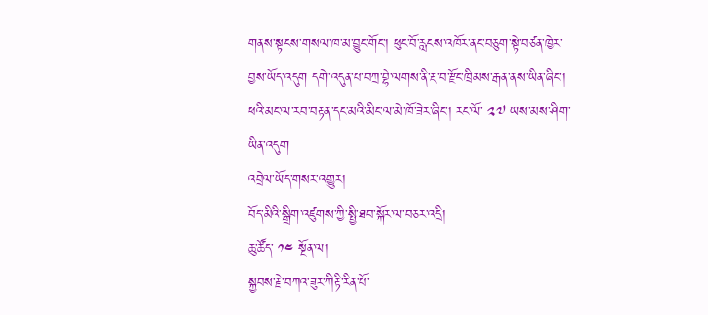གནས་སྟངས་གསལ་ཁ་མ་བྱུང་གོང་། ཕུང་བོ་རླངས་འཁོར་ནང་བཅུག་སྟེ་བཙན་ཁྱེར་བྱས་ཡོད་འདུག དགེ་འདུན་པ་བཀྲ་བྷེ་ལགས་ནི་རྔ་བ་རྫོང་ཁྲིམས་རྒན་ནས་ཡིན་ཞིང་། ཕའི་མང་ལ་རབ་བརྟན་དང་མའི་མིང་ལ་མེ་ཁོ་ཟེར་ཞིང་། རང་ལོ་ ༢༧ ཡས་མས་ཤིག་ཡིན་འདུག
འབྲེལ་ཡོད་གསར་འགྱུར།
བོད་མིའི་སྒྲིག་འཛུགས་ཀྱི་སྤྱི་ཐབ་སྐོར་ལ་བཅར་འདྲི།
ཆུ་ཚོད་ ༡༤ སྔོན་ལ།
སྐྱབས་རྗེ་བཀའ་ཟུར་ཀིརྟི་རིན་པོ་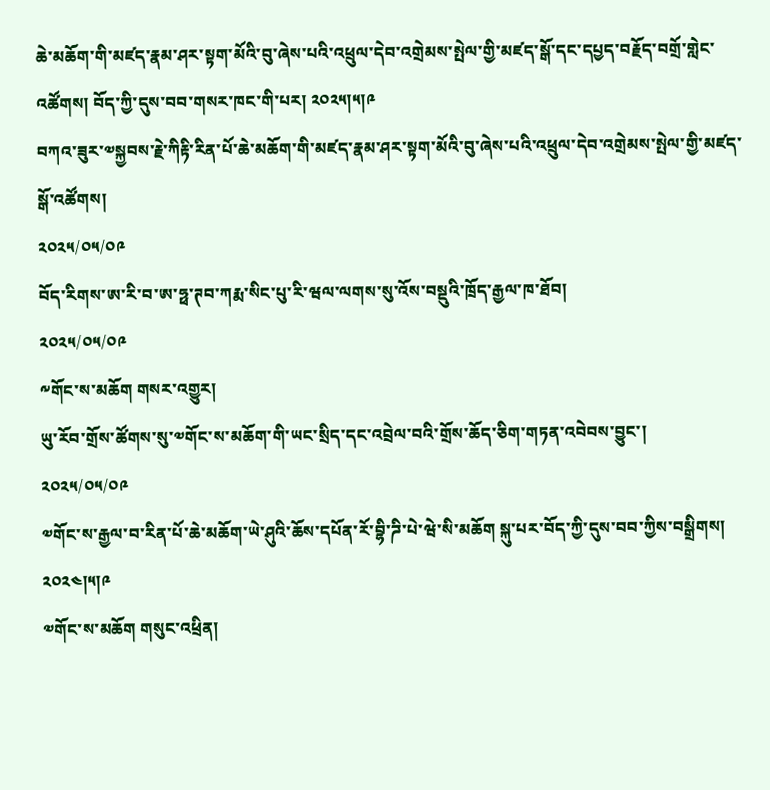ཆེ་མཆོག་གི་མཛད་རྣམ་ཤར་སྟག་མོའི་བུ་ཞེས་པའི་འཕྲུལ་དེབ་འགྲེམས་སྤེལ་གྱི་མཛད་སྒོ་དང་དཔྱད་བརྗོད་བགྲོ་གླེང་འཚོགས། བོད་ཀྱི་དུས་བབ་གསར་ཁང་གི་པར། ༢༠༢༥།༥།༩
བཀའ་ཟུར་༧སྐྱབས་རྗེ་ཀིརྟི་རིན་པོ་ཆེ་མཆོག་གི་མཛད་རྣམ་ཤར་སྟག་མོའི་བུ་ཞེས་པའི་འཕྲུལ་དེབ་འགྲེམས་སྤེལ་གྱི་མཛད་སྒོ་འཚོགས།
༢༠༢༥/༠༥/༠༩
བོད་རིགས་ཨ་རི་བ་ཨ་ཧྥ་ཊབ་ཀརྨ་སིང་པུ་རི་ཝལ་ལགས་སུ་འོས་བསྡུའི་ཁྲོད་རྒྱལ་ཁ་ཐོབ།
༢༠༢༥/༠༥/༠༩
༸གོང་ས་མཆོག གསར་འགྱུར།
ཡུ་རོབ་གྲོས་ཚོགས་སུ་༧གོང་ས་མཆོག་གི་ཡང་སྲིད་དང་འབྲེལ་བའི་གྲོས་ཆོད་ཅིག་གཏན་འབེབས་བྱུང་།
༢༠༢༥/༠༥/༠༩
༧གོང་ས་རྒྱལ་བ་རིན་པོ་ཆེ་མཆོག་ཡེ་ཤུའི་ཆོས་དཔོན་རོ་བྷི་ཌི་པེ་ཝེ་སི་མཆོག སྐུ་པར་བོད་ཀྱི་དུས་བབ་ཀྱིས་བསྒྲིགས། ༢༠༢༤།༥།༩
༧གོང་ས་མཆོག གསུང་འཕྲིན།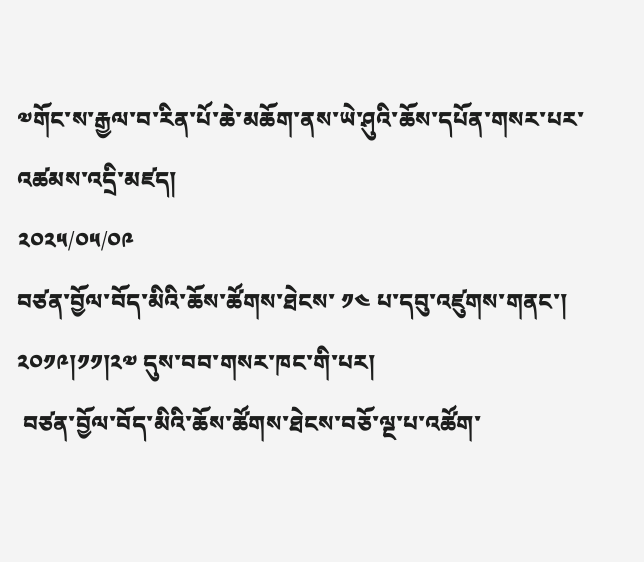༧གོང་ས་རྒྱལ་བ་རིན་པོ་ཆེ་མཆོག་ནས་ཡེ་ཤུའི་ཆོས་དཔོན་གསར་པར་འཚམས་འདྲི་མཛད།
༢༠༢༥/༠༥/༠༩
བཙན་བྱོལ་བོད་མིའི་ཆོས་ཚོགས་ཐེངས་ ༡༤ པ་དབུ་འཛུགས་གནང་། ༢༠༡༩།༡༡།༢༧ དུས་བབ་གསར་ཁང་གི་པར།
 བཙན་བྱོལ་བོད་མིའི་ཆོས་ཚོགས་ཐེངས་བཅོ་ལྔ་པ་འཚོག་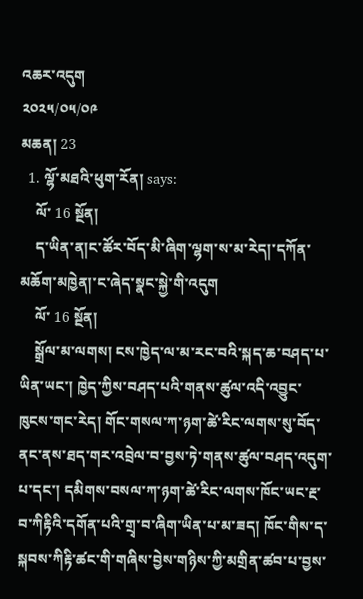འཆར་འདུག
༢༠༢༥/༠༥/༠༩
མཆན། 23
  1. ལྷོ་མཐའི་ཕུག་རོན། says:
    ལོ་ 16 སྔོན།
    ད་ཡིན་ན།ང་ཚོར་བོད་མི་ཞིག་ལྷག་ས་མ་རེད།་དཀོན་མཆོག་མཁྱེན།་ང་ཞེད་སྣང་སྐྱེ་གི་འདུག
    ལོ་ 16 སྔོན།
    སྒྲོལ་མ་ལགས། ངས་ཁྱེད་ལ་མ་རང་བའི་སྐད་ཆ་བཤད་པ་ཡིན་ཡང་། ཁྱེད་ཀྱིས་བཤད་པའི་གནས་ཚུལ་འདི་འབྱུང་ཁུངས་གང་རེད། གོང་གསལ་ཀ་ཉག་ཚེ་རིང་ལགས་སུ་བོད་ནང་ནས་ཐད་གར་འབྲེལ་བ་བྱས་ཏེ་གནས་ཚུལ་བཤད་འདུག་པ་དང་། དམིགས་བསལ་ཀ་ཉག་ཚེ་རིང་ལགས་ཁོང་ཡང་རྔ་བ་ཀིརྟིའི་དགོན་པའི་གྲྭ་བ་ཞིག་ཡིན་པ་མ་ཟད། ཁོང་གིས་ད་སྐབས་ཀིརྟི་ཚང་གི་གཞིས་བྱེས་གཉིས་ཀྱི་མགྲིན་ཚབ་པ་བྱས་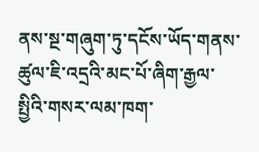ནས་སྔ་གཞུག་ཏུ་དངོས་ཡོད་གནས་ཚུལ་ཇི་འདྲའི་མང་པོ་ཞིག་རྒྱལ་སྤྱིའི་གསར་ལམ་ཁག་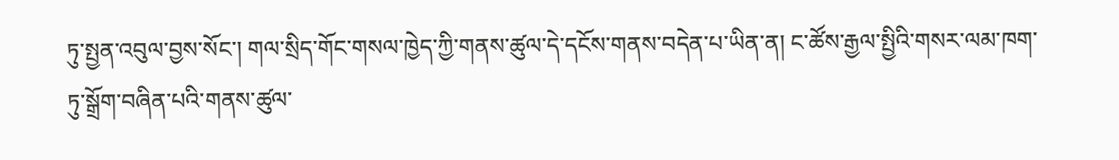ཏུ་སྤྱན་འབུལ་བྱས་སོང་། གལ་སྲིད་གོང་གསལ་ཁྱེད་ཀྱི་གནས་ཚུལ་དེ་དངོས་གནས་བདེན་པ་ཡིན་ན། ང་ཚོས་རྒྱལ་སྤྱིའི་གསར་ལམ་ཁག་ཏུ་སྒྲོག་བཞིན་པའི་གནས་ཚུལ་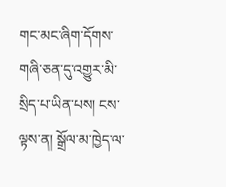གང་མང་ཞིག་དོགས་གཞི་ཅན་དུ་འགྱུར་མི་སྲིད་པ་ཡིན་པས། ངས་ལྟས་ན། སྒྲོལ་མ་ཁྱེད་ལ་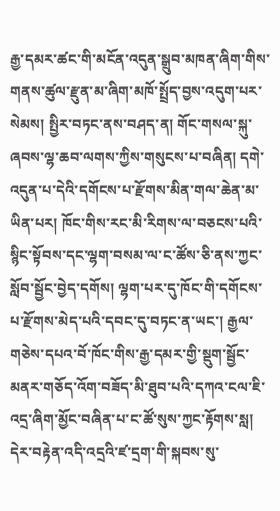རྒྱ་དམར་ཚང་གི་མངོན་འདུན་སྒྲུབ་མཁན་ཞིག་གིས་གནས་ཚུལ་རྫུན་མ་ཞིག་མཁོ་སྤྲོད་བྱས་འདུག་པར་སེམས། སྤྱིར་བཏང་ནས་བཤད་ན། གོང་གསལ་སྐུ་ཞབས་ལྷ་ཆབ་ལགས་ཀྱིས་གསུངས་པ་བཞིན། དགེ་འདུན་པ་དེའི་དགོངས་པ་རྫོགས་མིན་གལ་ཆེན་མ་ཡིན་པར། ཁོང་གིས་རང་མི་རིགས་ལ་བཅངས་པའི་སྙིང་སྟོབས་དང་ལྷག་བསམ་ལ་ང་ཚོས་ཅི་ནས་ཀྱང་སློབ་སྦྱོང་བྱེད་དགོས། ལྷག་པར་དུ་ཁོང་གི་དགོངས་པ་རྫོགས་མེད་པའི་དབང་དུ་བཏང་ན་ཡང་། རྒྱལ་གཅེས་དཔའ་བོ་ཁོང་གིས་རྒྱ་དམར་གྱི་སྡུག་སྦྱོང་མནར་གཅོད་འོག་བཟོད་མི་ཐུབ་པའི་དཀའ་ངལ་ཇི་འདྲ་ཞིག་མྱོང་བཞིན་པ་ང་ཚོ་སུས་ཀྱང་རྟོགས་སླ། དེར་བརྟེན་འདི་འདྲའི་ཛ་དྲག་གི་སྐབས་སུ་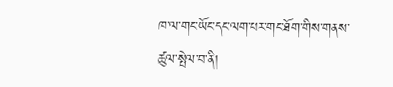ཁ་ལ་གང་ཡོང་དང་ལག་པར་གང་ཐོག་གིས་གནས་ཚུལ་སྤེལ་བ་ནི།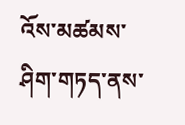འོས་མཚམས་ཤིག་གཏད་ནས་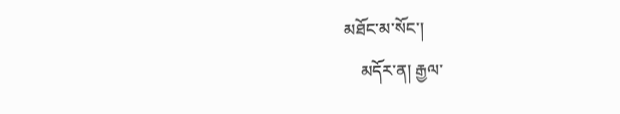མཐོང་མ་སོང་།
    མདོར་ན། རྒྱལ་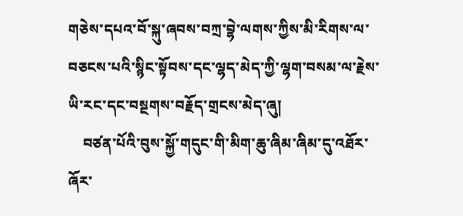གཅེས་དཔའ་བོ་སྐུ་ཞབས་བཀྲ་བྷེ་ལགས་ཀྱིས་མི་རིགས་ལ་བཅངས་པའི་སྙིང་སྟོབས་དང་ལྷད་མེད་ཀྱི་ལྷག་བསམ་ལ་རྗེས་ཡི་རང་དང་བསྔགས་བརྗོད་གྲངས་མེད་ཞུ།
    བཙན་པོའི་བུས་སྐྱོ་གདུང་གི་མིག་ཆུ་ཞིམ་ཞིམ་དུ་འཐོར་ཞོར་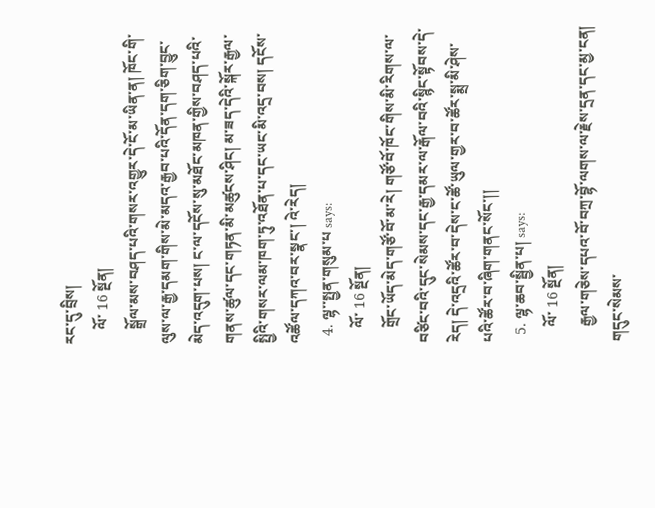རང་དུ་བྲིས།
    ལོ་ 16 སྔོན།
    སྒྲོལ་མས་བཤད་པའི་གསར་འགྱུར་དེ་ངོ་མ་ཡིན་ན། ཁོང་གི་ལུས་ལ་རྒྱ་དམག་གིས་མེ་མདའ་རྒྱབ་པའི་དོན་དག་ཅིག་བྱུང་མེད་འདུག་པས། ང་ལ་དངོས་སུ་མཐོང་མཁན་གྱིས་བཤད་པའི་གནས་ཚུལ་དང་གཏན་མི་མཚུངས་ཤིང། མ་ཟད་དེའི་སྐོར་རྒྱལ་སྤྱིའི་གསར་ལམ་ཁག་ཏུ་འཐོན་པ་དང་ཡང་མི་འདྲ་བས། དངོས་འཚོལ་དཀའ་བར་སྣང་། འེ་རེད།
  4. ལྷ་་སྤྱན་གསུམ་པ says:
    ལོ་ 16 སྔོན།
    གྲོང་ཡོད་མེད་གཙོ་བོ་མ་རེ། གཙོ་བོ་ཁོང་གིས་མི་རིགས་ལ་བཙིང་བའི་དུང་སེམས་དང་རྒྱ་དམར་ལ་རྒོལ་བའི་སྙིང་སྟོབས་དེ་རེད། དེ་འདྲའི་ཚོར་བ་དེས་ང་ཚོ་ཡུལ་གྱར་བ་ཚོར་སྨྲ་མི་ཤེས་པའི་ཚོར་བ་ཞིག་གནང་སོང་།།
  5. ལྷ་ཆབ་སྦྱིན་པ། says:
    ལོ་ 16 སྔོན།
    རྒྱལ་གཅེས་དཔའ་བོ་བཀྲ་བྷོ་ལགས་ལ་རྗེས་དྲན་དང་མྱ་ངན། གདུང་སེམས་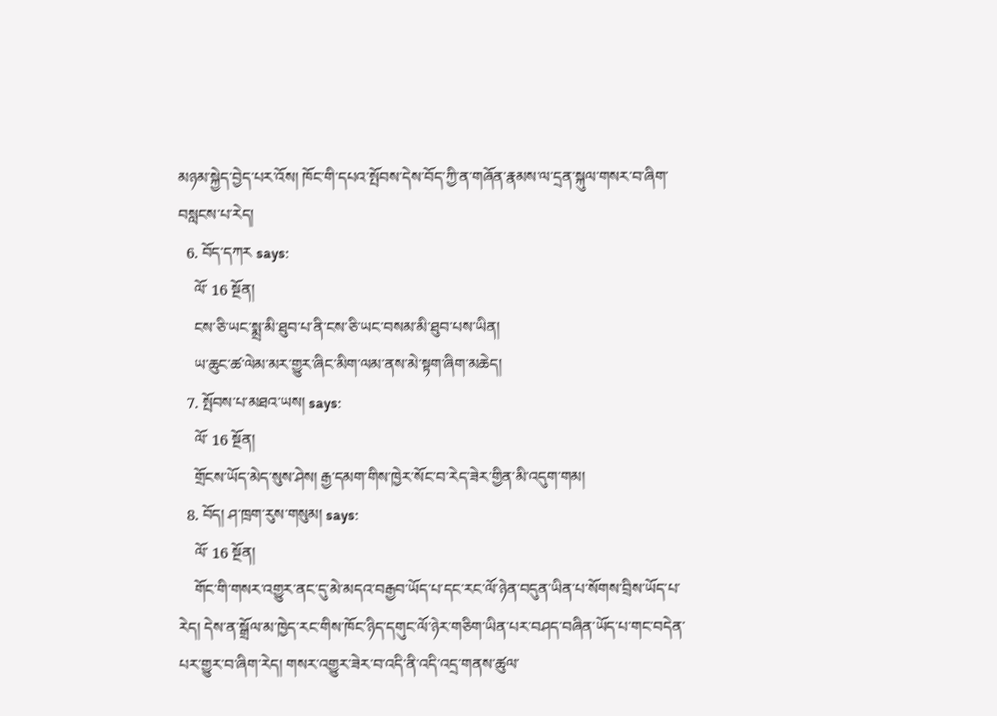མཉམ་སྐྱེད་བྱེད་པར་འོས། ཁོང་གི་དཔའ་སྤོབས་དེས་བོད་ཀྱི་ན་གཞོན་རྣམས་ལ་དྲན་སྐུལ་གསར་བ་ཞིག་བསླངས་པ་རེད།
  6. བོད་དཀར says:
    ལོ་ 16 སྔོན།
    ངས་ཅི་ཡང་སྨྲ་མི་ཐུབ་པ་ནི་ངས་ཅི་ཡང་བསམ་མི་ཐུབ་པས་ཡིན།
    ཡ་ཆུང་ཚ་ལེམ་མར་གྱུར་ཞིང་མིག་ལམ་ནས་མེ་སྟག་ཞིག་མཆེད།
  7. སྤོབས་པ་མཐའ་ཡས། says:
    ལོ་ 16 སྔོན།
    གྲོངས་ཡོད་མེད་སུས་ཤེས། རྒྱ་དམག་གིས་ཁྱེར་སོང་བ་རེད་ཟེར་གྱིན་མི་འདུག་གམ།
  8. བོད། ཤ་ཁྲག་རུས་གསུམ། says:
    ལོ་ 16 སྔོན།
    གོང་གི་གསར་འགྱུར་ནང་དུ་མེ་མདའ་བརྒྱབ་ཡོད་པ་དང་རང་ལོ་ཉེན་བདུན་ཡིན་པ་སོགས་བྲིས་ཡོད་པ་རེད། དེས་ན་སྒྲོལ་མ་ཁྱེད་རང་གིས་ཁོང་ཉིད་དགུང་ལོ་ཉེར་གཅིག་ཡིན་པར་བཤད་བཞིན་ཡོད་པ་གང་བདེན་པར་གྱུར་བ་ཞིག་རེད། གསར་འགྱུར་ཟེར་བ་འདི་ནི་འདི་འདྲ་གནས་ཚུལ་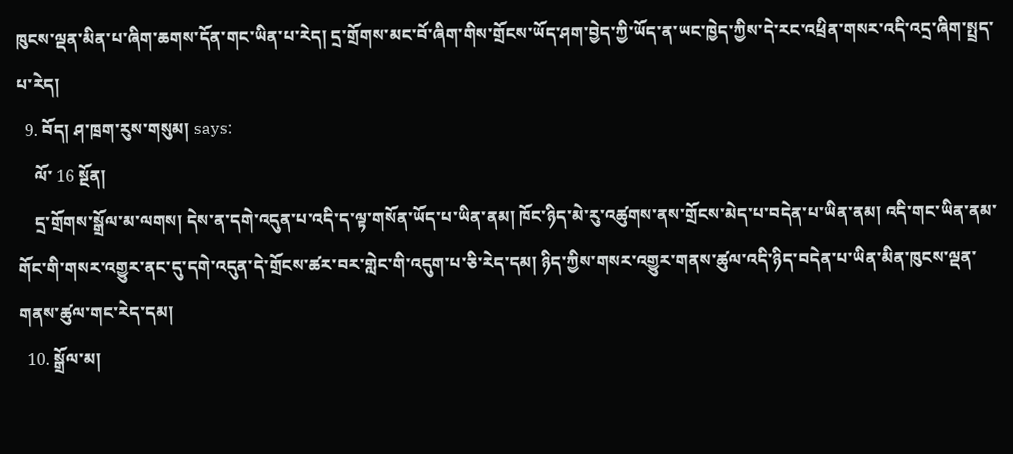ཁུངས་ལྡན་མིན་པ་ཞིག་ཆགས་དོན་གང་ཡིན་པ་རེད། དྲ་གྲོགས་མང་བོ་ཞིག་གིས་གྲོངས་ཡོད་ཤག་བྱེད་ཀྱི་ཡོད་ན་ཡང་ཁྱེད་ཀྱིས་དེ་རང་འཕྲིན་གསར་འདི་འདྲ་ཞིག་སྤྲད་པ་རེད།
  9. བོད། ཤ་ཁྲག་རུས་གསུམ། says:
    ལོ་ 16 སྔོན།
    དྲ་གྲོགས་སྒྲོལ་མ་ལགས། དེས་ན་དགེ་འདུན་པ་འདི་ད་ལྟ་གསོན་ཡོད་པ་ཡིན་ནམ། ཁོང་ཉིད་མེ་རུ་འཚུགས་ནས་གྲོངས་མེད་པ་བདེན་པ་ཡིན་ནམ། འདི་གང་ཡིན་ནམ་གོང་གི་གསར་འགྱུར་ནང་དུ་དགེ་འདུན་དེ་གྲོངས་ཚར་བར་གླེང་གི་འདུག་པ་ཅི་རེད་དམ། ཉིད་ཀྱིས་གསར་འགྱུར་གནས་ཚུལ་འདི་ཉིད་བདེན་པ་ཡིན་མིན་ཁུངས་ལྡན་གནས་ཚུལ་གང་རེད་དམ།
  10. སྒྲོལ་མ།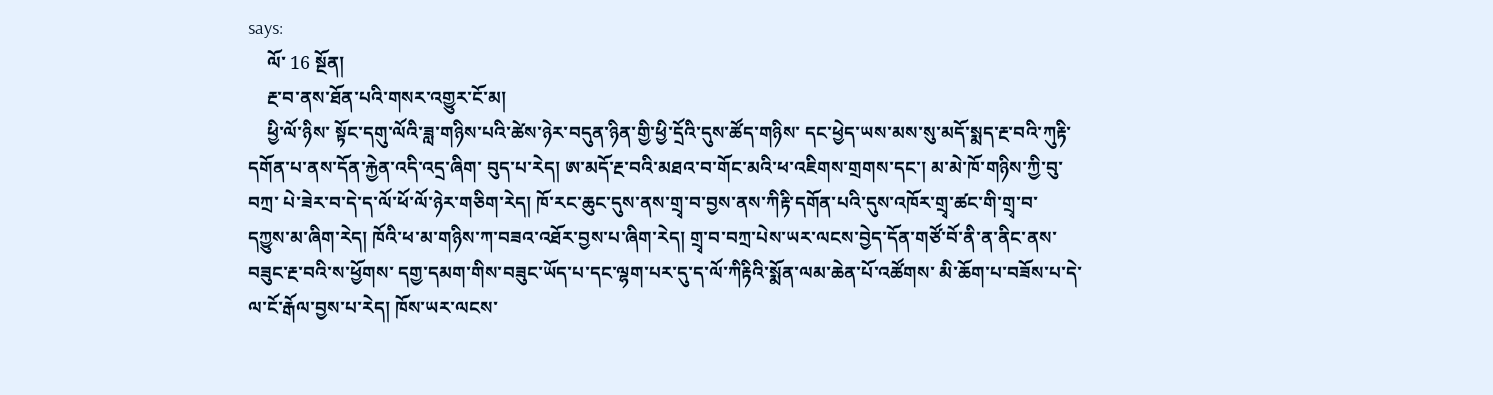says:
    ལོ་ 16 སྔོན།
    རྔ་བ་ནས་ཐོན་པའི་གསར་འགྱུར་ངོ་མ།
    ཕྱི་ལོ་ཉིས་ སྟོང་དགུ་ལོའི་ཟླ་གཉིས་པའི་ཚེས་ཉེར་བདུན་ཉིན་གྱི་ཕྱི་དྲོའི་དུས་ཚོད་གཉིས་ དང་ཕྱེད་ཡས་མས་སུ་མདོ་སྨད་རྔ་བའི་ཀུརྟི་དགོན་པ་ནས་དོན་རྐྱེན་འདི་འདྲ་ཞིག་ བུད་པ་རེད། ཨ་མདོ་རྔ་བའི་མཐའ་བ་གོང་མའི་ཕ་འཇིགས་གྲགས་དང་། མ་མེ་ཁོ་གཉིས་ཀྱི་བུ་བཀྲ་ པེ་ཟེར་བ་དེ་ད་ལོ་ཕོ་ལོ་ཉེར་གཅིག་རེད། ཁོ་རང་ཆུང་དུས་ནས་གྲྭ་བ་བྱས་ནས་ཀིརྟི་དགོན་པའི་དུས་འཁོར་གྲྭ་ཚང་གི་གྲྭ་བ་ དཀྱུས་མ་ཞིག་རེད། ཁོའི་ཕ་མ་གཉིས་ཀ་བཟའ་འཐོར་བྱས་པ་ཞིག་རེད། གྲྭ་བ་བཀྲ་པེས་ཡར་ལངས་བྱེད་དོན་གཙོ་བོ་ནི་ན་ནིང་ནས་བཟུང་རྔ་བའི་ས་ཕྱོགས་ དགྱ་དམག་གིས་བཟུང་ཡོད་པ་དང་ལྷག་པར་དུ་ད་ལོ་ཀིརྟིའི་སྨོན་ལམ་ཆེན་པོ་འཚོགས་ མི་ཆོག་པ་བཟོས་པ་དེ་ལ་ངོ་རྒོལ་བྱས་པ་རེད། ཁོས་ཡར་ལངས་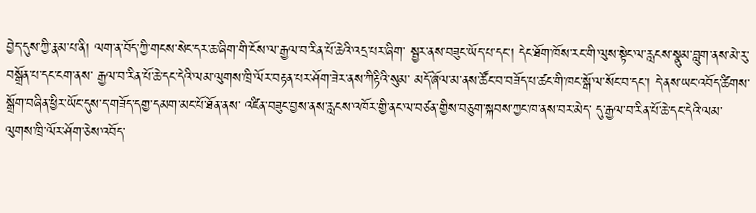བྱེད་དུས་ཀྱི་རྣམ་པ་ནི། ལག་ན་བོད་ཀྱི་གངས་སེང་དར་ཆ་ཞིག་གི་ངོས་ལ་རྒྱལ་བ་རིན་པོ་ཆེའི་འདྲ་པར་ཞིག་ སྦྱར་ནས་བཟུང་ཡོད་པ་དང་། དེང་ཐོག་ཁོས་རང་གི་ལུས་སྟེང་ལ་རླངས་སྣུམ་བླུག་ནས་མེ་རུ་བསྒྲོན་པ་དང་ངག་ནས་ རྒྱལ་བ་རིན་པོ་ཆེ་དང་དེའི་ལམ་ལུགས་ཁྲི་ལོར་བརྟན་པར་ཤོག་ཟེར་ནས་ཀིརྟིའི་སུམ་ མདོ་ཞོལ་མ་ནས་ཚོང་བ་བཟོད་པ་ཚང་གི་ཁང་སྒོ་ལ་སོང་བ་དང་། དེ་ནས་ཡང་འབོད་ཚིགས་སྒྲོག་བཞིན་ཕྱིར་ཡོང་དུས་ད་གཟོད་དགྱ་དམག་མང་པོ་ཐོན་ནས་ འཛིན་བཟུང་བྱས་ནས་རླངས་འཁོར་གྱི་ནང་ལ་བཙན་གྱིས་བཅུག་སྐབས་ཀྱང་ཁ་ནས་བར་མེད་ དུ་རྒྱལ་བ་རིན་པོ་ཆེ་དང་དེའི་ལམ་ལུགས་ཁྲི་ལོར་ཤོག་ཅེས་འབོད་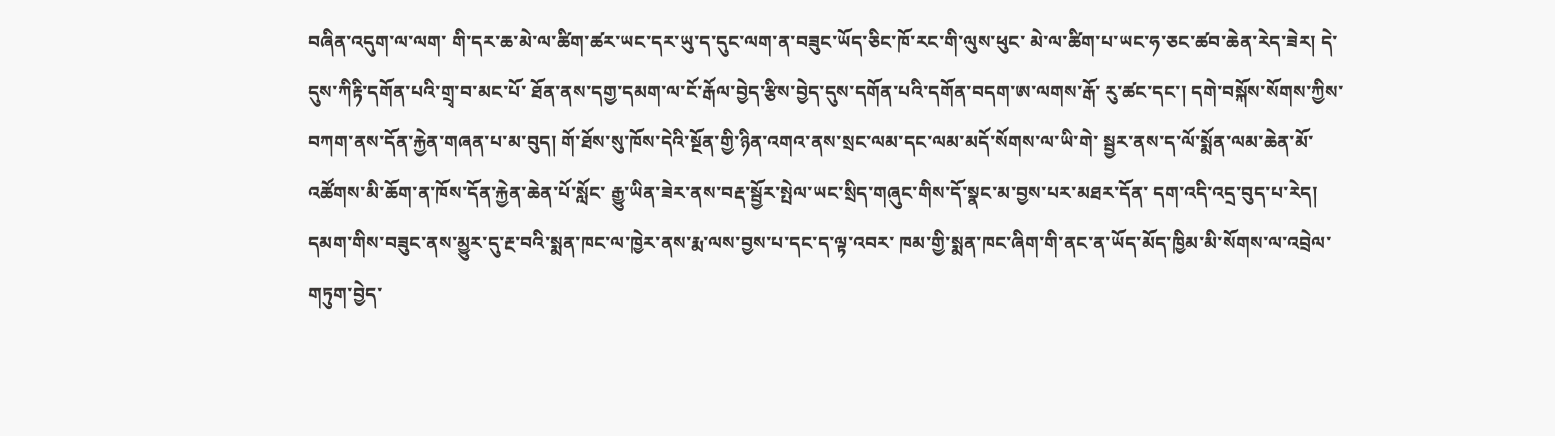བཞིན་འདུག་ལ་ལག་ གི་དར་ཆ་མེ་ལ་ཚིག་ཚར་ཡང་དར་ཡུ་ད་དུང་ལག་ན་བཟུང་ཡོད་ཅིང་ཁོ་རང་གི་ལུས་ཕུང་ མེ་ལ་ཚིག་པ་ཡང་ཧ་ཅང་ཚབ་ཆེན་རེད་ཟེར། དེ་དུས་ཀིརྟི་དགོན་པའི་གྲྭ་བ་མང་པོ་ ཐོན་ནས་དགྱ་དམག་ལ་ངོ་རྒོལ་བྱེད་རྩིས་བྱེད་དུས་དགོན་པའི་དགོན་བདག་ཨ་ལགས་རྒོ་ རུ་ཚང་དང་། དགེ་བསྐོས་སོགས་ཀྱིས་བཀག་ནས་དོན་རྐྱེན་གཞན་པ་མ་བུད། གོ་ཐོས་སུ་ཁོས་དེའི་སྔོན་གྱི་ཉིན་འགའ་ནས་སྲང་ལམ་དང་ལམ་མདོ་སོགས་ལ་ཡི་གེ་ སྦྱར་ནས་ད་ལོ་སྨོན་ལམ་ཆེན་མོ་འཚོགས་མི་ཆོག་ན་ཁོས་དོན་རྐྱེན་ཆེན་པོ་སློང་ རྒྱུ་ཡིན་ཟེར་ནས་བརྡ་སྦྱོར་སྤེལ་ཡང་སྲིད་གཞུང་གིས་དོ་སྣང་མ་བྱས་པར་མཐར་དོན་ དག་འདི་འདྲ་བུད་པ་རེད། དམག་གིས་བཟུང་ནས་མྱུར་དུ་རྔ་བའི་སྨན་ཁང་ལ་ཁྱེར་ནས་རྨ་ལས་བྱས་པ་དང་ད་ལྟ་འབར་ ཁམ་གྱི་སྨན་ཁང་ཞིག་གི་ནང་ན་ཡོད་མོད་ཁྱིམ་མི་སོགས་ལ་འབྲེལ་གཏུག་བྱེད་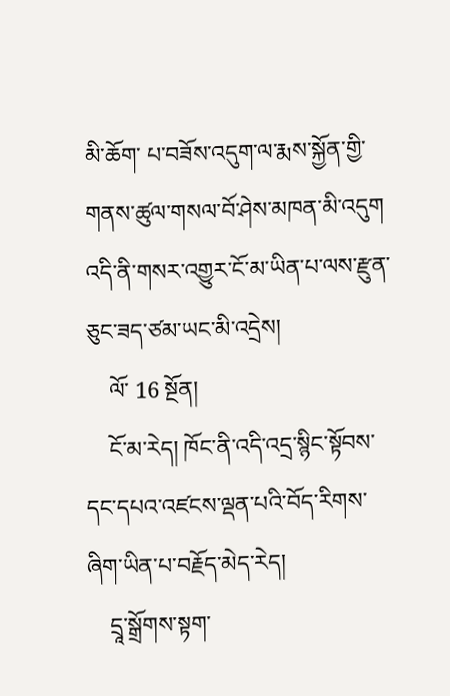མི་ཆོག་ པ་བཟོས་འདུག་ལ་རྨས་སྐྱོན་གྱི་གནས་ཚུལ་གསལ་བོ་ཤེས་མཁན་མི་འདུག འདི་ནི་གསར་འགྱུར་ངོ་མ་ཡིན་པ་ལས་རྫུན་ཅུང་ཟད་ཙམ་ཡང་མི་འདྲེས།
    ལོ་ 16 སྔོན།
    ངོ་མ་རེད། ཁོང་ནི་འདི་འདྲ་སྙིང་སྟོབས་དང་དཔའ་འཛངས་ལྡན་པའི་བོད་རིགས་ཞིག་ཡིན་པ་བརྗོད་མེད་རེད།
    དྲཱ་སྒྲོགས་སྟག་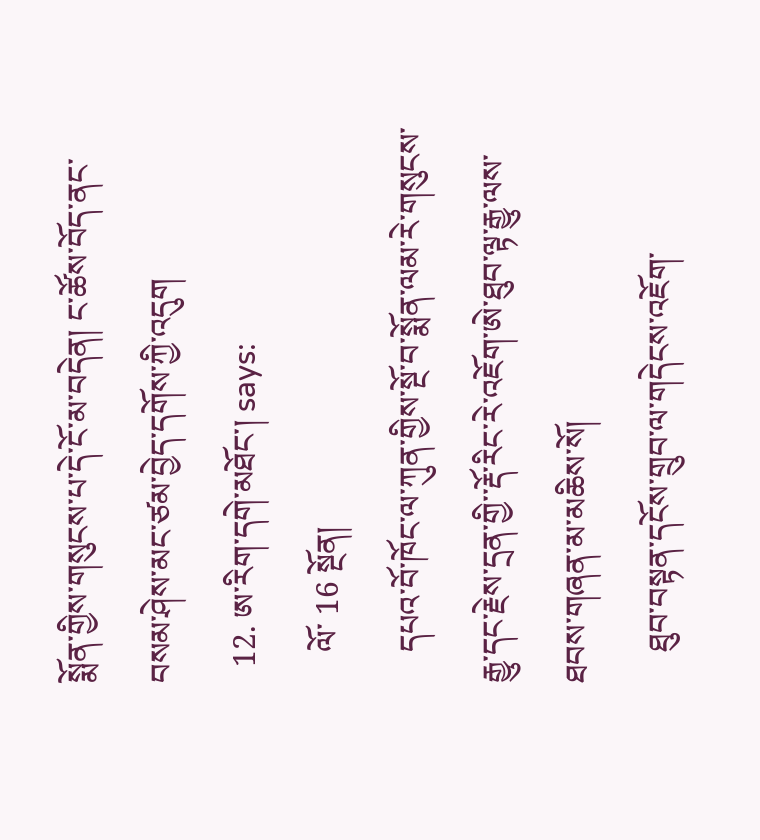སྨོན་གྱིས་གསུངས་པ་དེ་ངོ་མ་བདེན། ང་ཚོས་བོད་ནང་བསམ་ཤེས་མང་ཙམ་བྱེད་དགོས་ཀྱི་འདུག
  12. ཨ་རིག་དགེ་མཐོང་། says:
    ལོ་ 16 སྔོན།
    དཔའ་བོ་ཁོང་ལ་ཀུན་གྱིས་སྔོ་བ་སྨོན་ལམ་རེ་གསུངས་རྒྱུ་དང་རྗེས་དྲན་གྱི་་རྡོ་རིང་རེ་འཇོག་ཨེ་ཐུབ་ལྟ་རྒྱུ་ལས་ཐབས་གཞན་མ་མཆིས་སོ།
    ཐུབ་བསྟན་དངོས་གྲུབ་ལ་གདེངས་འཇོག་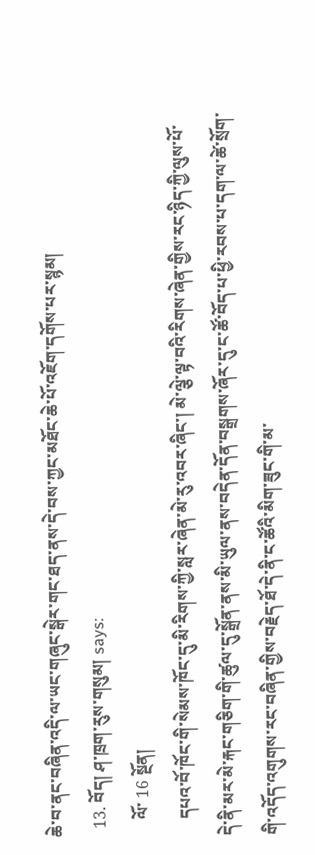ཆེ་བ་ནང་བཞིན་འདི་ལ་ཡང་གཞུང་སྒེར་གང་ཐད་ནས་དེ་བས་ཀྱང་མཐོང་ཆེ་པོ་འཇོག་དགོས་པར་སྙམ།
  13. བོད། ཤ་ཁྲག་རུས་གསུམ། says:
    ལོ་ 16 སྔོན།
    དཔའ་བོ་ཁོང་གི་སེམས་ཁོང་དུ་མི་རིགས་ཀྱི་སླར་ཞེན་མེ་རུ་འབར་ཞིང་། མེ་ལྕེ་ལྟ་བའི་རིགས་ཞེན་གྱིས་རང་ཉིད་ཀྱི་ལུས་པོ་དེ་ནི་མར་མེ་རྐང་གཅིག་གི་ཚུལ་དུ་སྒྲོན་ནས་མི་ཡུལ་ནས་བདེན་དོན་བསྒྲགས་ཞོར་དུ་ང་ཚོ་བོད་པ་ཕྱི་རབས་པ་དག་ལ་ཚེ་སྲོག་གི་འདོད་འགུགས་རང་བཞིན་གྱིས་བརྗེད་ཐོ་དེ་ནི་ང་ཚོའི་མིག་ཟུང་གི་མ་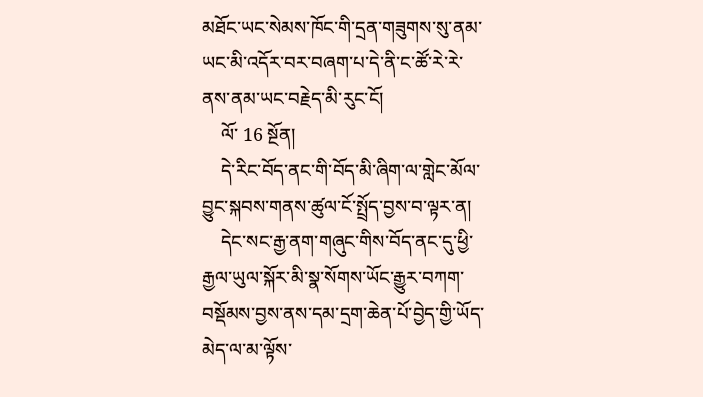མཐོང་ཡང་སེམས་ཁོང་གི་དྲན་གཟུགས་སུ་ནམ་ཡང་མི་འདོར་བར་བཞག་པ་དེ་ནི་ང་ཚོ་རེ་རེ་ནས་ནམ་ཡང་བརྗེད་མི་རུང་ངོ།
    ལོ་ 16 སྔོན།
    དེ་རིང་བོད་ནང་གི་བོད་མི་ཞིག་ལ་གླེང་མོལ་བྱུང་སྐབས་གནས་ཚུལ་ངོ་སྤྲོད་བྱས་བ་ལྟར་ན།
    དེང་སང་རྒྱ་ནག་གཞུང་གིས་བོད་ནང་དུ་ཕྱི་རྒྱལ་ཡུལ་སྐོར་མི་སྣ་སོགས་ཡོང་རྒྱུར་བཀག་བསྡོམས་བྱས་ནས་དམ་དྲག་ཆེན་པོ་བྱེད་གྱི་ཡོད་མེད་ལ་མ་ལྟོས་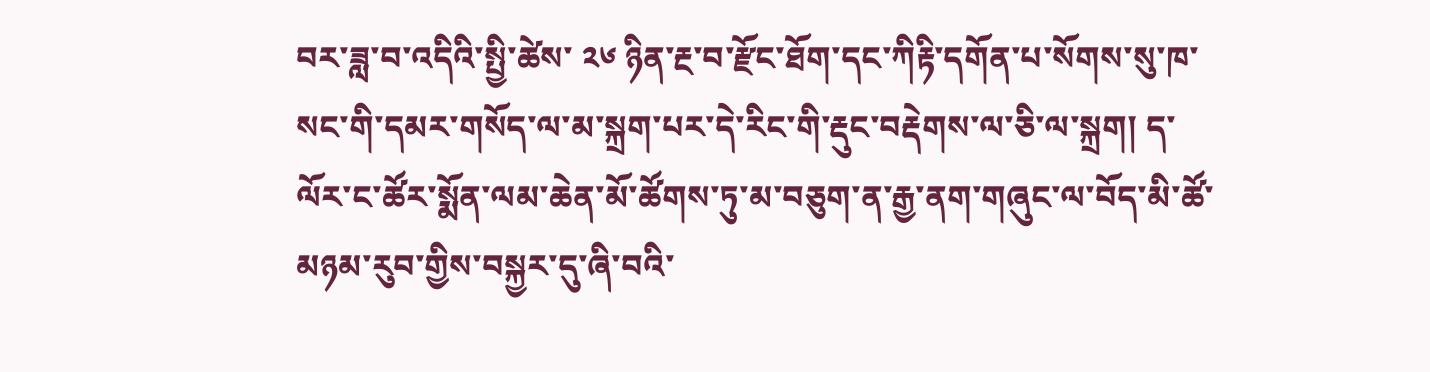བར་ཟླ་བ་འདིའི་སྤྱི་ཚེས་ ༢༦ ཉིན་རྔ་བ་རྫོང་ཐོག་དང་ཀིརྟི་དགོན་པ་སོགས་སུ་ཁ་སང་གི་དམར་གསོད་ལ་མ་སྐྲག་པར་དེ་རིང་གི་རྡུང་བརྡེགས་ལ་ཅི་ལ་སྐྲག། ད་ལོར་ང་ཚོར་སྨོན་ལམ་ཆེན་མོ་ཚོགས་ཏུ་མ་བཅུག་ན་རྒྱ་ནག་གཞུང་ལ་བོད་མི་ཚོ་མཉམ་རུབ་གྱིས་བསྐྱར་དུ་ཞི་བའི་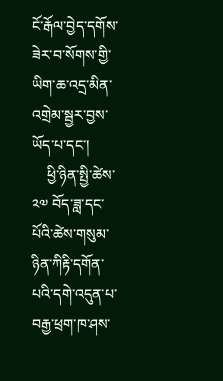ངོ་རྒོལ་བྱེད་དགོས་ཟེར་བ་སོགས་གྱི་ཡིག་ཆ་འདྲ་མིན་འགྲེམ་སྦྱར་བྱས་ཡོད་པ་དང་།
    ཕྱི་ཉིན་སྤྱི་ཚེས་ ༢༧ བོད་ཟླ་དང་པོའི་ཚེས་གསུམ་ཉིན་ཀིརྟི་དགོན་པའི་དགེ་འདུན་པ་བརྒྱ་ཕྲག་ཁ་ཤས་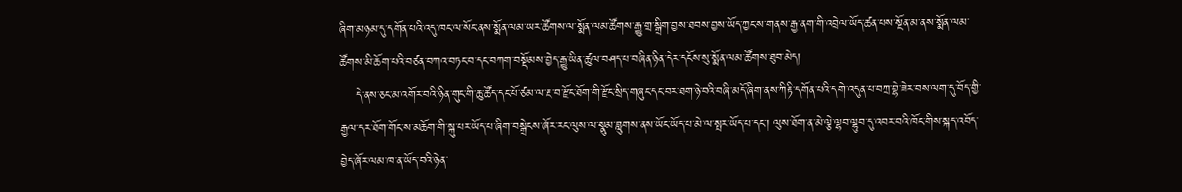ཞིག་མཉམ་དུ་དགོན་པའི་འདུ་ཁང་ལ་སོང་ནས་སྨོན་ལམ་ཡར་ཚོགས་ལ་སྨོན་ལམ་ཚོགས་རྒྱུ་གྲ་སྒྲིག་བྱས་ཐབས་བྱས་ཡོད་ཀྱང་ས་གནས་རྒྱ་ནག་གི་འབྲེལ་ཡོད་ཚན་པས་སྔོན་མ་ནས་སྨོན་ལམ་ཚོགས་མི་ཆོག་པའི་བཙན་བཀའ་བཏང་བ་དང་བཀག་བསྡོམས་བྱེད་རྒྱུ་ཡིན་ཚུལ་བཤད་པ་བཞིན་ཉིན་དེར་དངོས་སུ་སྨོན་ལམ་ཚོགས་ཐུབ་མེད།
    དེ་ནས་ཅང་མ་འགོར་བའི་ཉིན་གུང་གི་ཆུ་ཚོད་དང་པོ་ཙམ་ལ་རྔ་བ་རྫོང་ཐོག་གི་རྫོང་སྲིད་གཞུང་དང་བར་ཐག་ཉེ་བའི་བཞི་མདོ་ཞིག་ནས་ཀིརྟི་དགོན་པའི་དགེ་འདུན་པ་བཀྲ་བྷེ་ཟེར་བས་ལག་དུ་བོད་གྱི་རྒྱལ་དར་ཐོག་གོང་ས་མཆོག་གི་སྐུ་པར་ཡོད་པ་ཞིག་བསྒྲེངས་ཞོར་རང་ལུས་ལ་སྣུམ་བླུགས་ནས་ཡོང་ཡོད་པ་མེ་ལ་སྤར་ཡོད་པ་དང་། ལུས་ཐོག་ན་མེ་ལྕེ་ལྷབ་ལྷུབ་དུ་འབར་བའི་ཁོང་གིས་སྐད་འབོད་བྱེད་ཞོར་ལམ་ཁ་ན་ཡོད་བའི་ཉེན་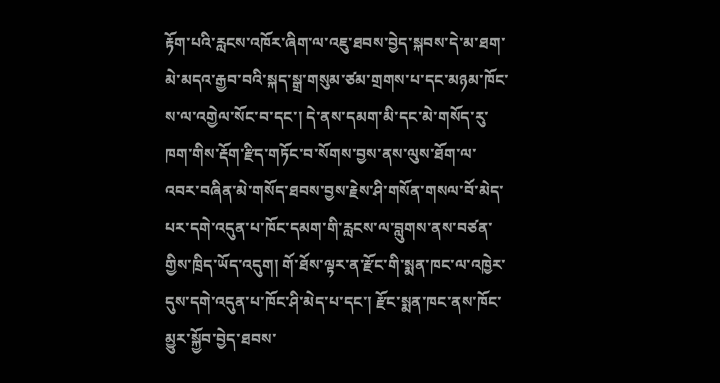རྟོག་པའི་རླངས་འཁོར་ཞིག་ལ་འཇུ་ཐབས་བྱེད་སྐབས་དེ་མ་ཐག་མེ་མདའ་རྒྱབ་བའི་སྐད་སྒྲ་གསུམ་ཙམ་གྲགས་པ་དང་མཉམ་ཁོང་ས་ལ་འགྱེལ་སོང་བ་དང་། དེ་ནས་དམག་མི་དང་མེ་གསོད་རུ་ཁག་གིས་རྡོག་རྫིད་གཏོང་བ་སོགས་བྱས་ནས་ལུས་ཐོག་ལ་འབར་བཞིན་མེ་གསོད་ཐབས་བྱས་རྗེས་ཤི་གསོན་གསལ་བོ་མེད་པར་དགེ་འདུན་པ་ཁོང་དམག་གི་རླངས་ལ་བླུགས་ནས་བཙན་གྱིས་ཁྲིད་ཡོད་འདུག། གོ་ཐོས་ལྟར་ན་རྫོང་གི་སྨན་ཁང་ལ་འཁྱེར་དུས་དགེ་འདུན་པ་ཁོང་ཤི་མེད་པ་དང་། རྫོང་སྨན་ཁང་ནས་ཁོང་མྱུར་སྐྱོབ་བྱེད་ཐབས་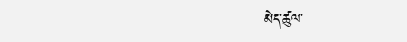མེད་ཚུལ་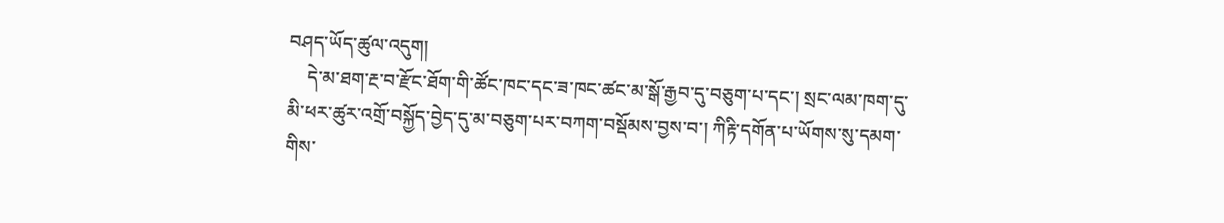བཤད་ཡོད་ཚུལ་འདུག།
    དེ་མ་ཐག་རྔ་བ་རྫོང་ཐོག་གི་ཚོང་ཁང་དང་ཟ་ཁང་ཚང་མ་སྒོ་རྒྱབ་དུ་བཅུག་པ་དང་། སྲང་ལམ་ཁག་དུ་མི་ཕར་ཚུར་འགྲོ་བསྐྱོད་བྱེད་དུ་མ་བཅུག་པར་བཀག་བསྡོམས་བྱས་བ་། ཀིརྟི་དགོན་པ་ཡོགས་སུ་དམག་གིས་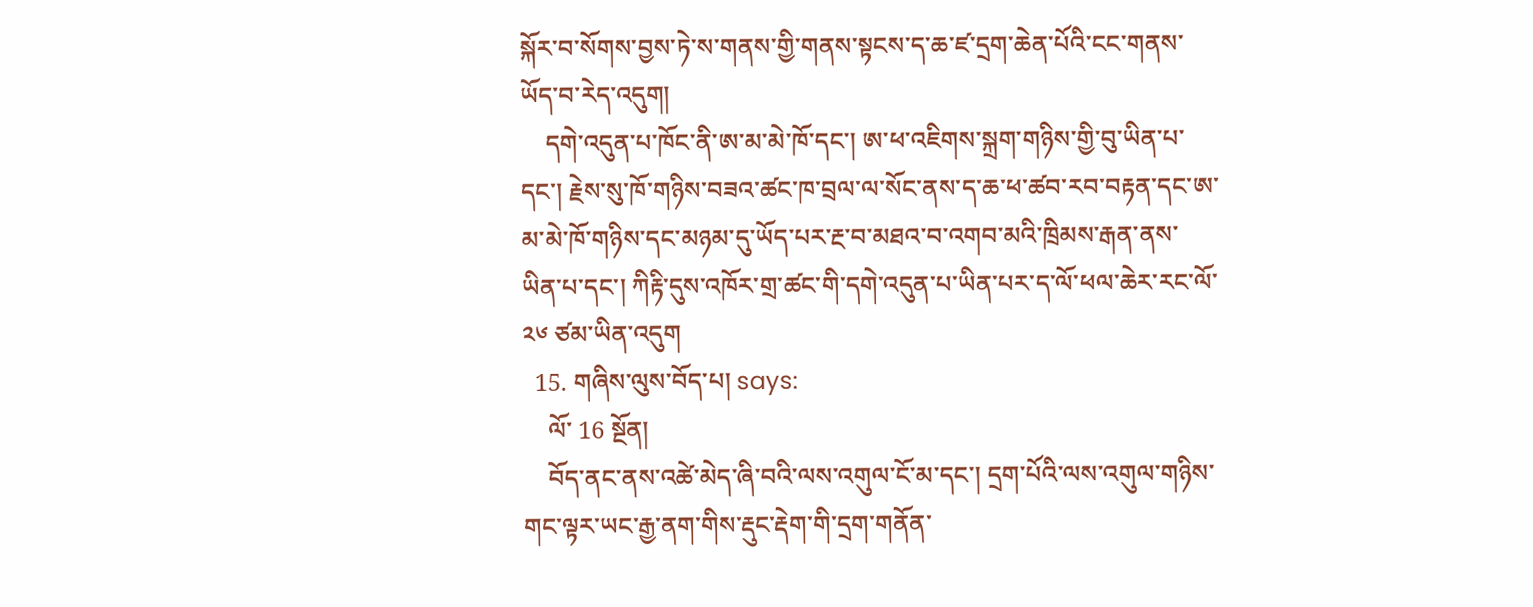སྐོར་བ་སོགས་བྱས་ཏེ་ས་གནས་གྱི་གནས་སྟངས་ད་ཆ་ཛ་དྲག་ཆེན་པོའི་ངང་གནས་ཡོད་བ་རེད་འདུག།
    དགེ་འདུན་པ་ཁོང་ནི་ཨ་མ་མེ་ཁོ་དང་། ཨ་ཕ་འཇིགས་སྐྲག་གཉིས་གྱི་བུ་ཡིན་པ་དང་། རྗེས་སུ་ཁོ་གཉིས་བཟའ་ཚང་ཁ་བྲལ་ལ་སོང་ནས་ད་ཆ་ཕ་ཚབ་རབ་བརྟན་དང་ཨ་མ་མེ་ཁོ་གཉིས་དང་མཉམ་དུ་ཡོད་པར་རྔ་བ་མཐའ་བ་འགབ་མའི་ཁྲིམས་རྒན་ནས་ཡིན་པ་དང་། ཀིརྟི་དུས་འཁོར་གྲ་ཚང་གི་དགེ་འདུན་པ་ཡིན་པར་ད་ལོ་ཕལ་ཆེར་རང་ལོ་ ༢༦ ཙམ་ཡིན་འདུག
  15. གཞིས་ལུས་བོད་པ། says:
    ལོ་ 16 སྔོན།
    བོད་ནང་ནས་འཚེ་མེད་ཞི་བའི་ལས་འགུལ་ངོ་མ་དང་། དྲག་པོའི་ལས་འགུལ་གཉིས་གང་ལྟར་ཡང་རྒྱ་ནག་གིས་རྡུང་རྡེག་གི་དྲག་གནོན་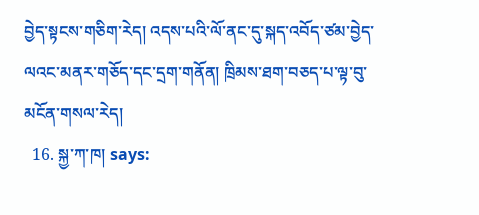བྱེད་སྟངས་གཅིག་རེད། འདས་པའི་ལོ་ནང་དུ་སྐད་འབོད་ཙམ་བྱེད་ལའང་མནར་གཅོད་དང་དྲག་གནོན། ཁྲིམས་ཐག་བཅད་པ་ལྟ་བུ་མངོན་གསལ་རེད།
  16. སྐྱ་ཀ་ཁ། says: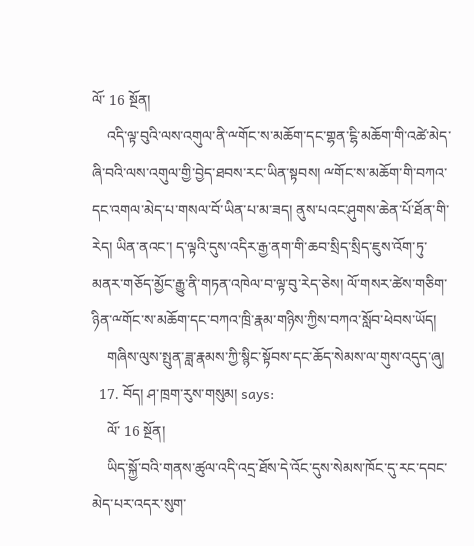ལོ་ 16 སྔོན།
    འདི་ལྟ་བུའི་ལས་འགུལ་ནི་ྋགོང་ས་མཆོག་དང་གྷན་ངྷི་མཆོག་གི་འཚེ་མེད་ཞི་བའི་ལས་འགུལ་གྱི་བྱེད་ཐབས་རང་ཡིན་སྟབས། ྋགོང་ས་མཆོག་གི་བཀའ་དང་འགལ་མེད་པ་གསལ་བོ་ཡིན་པ་མ་ཟད། ནུས་པའང་ཤུགས་ཆེན་པོ་ཐོན་གི་རེད། ཡིན་ནའང་། ད་ལྟའི་དུས་འདིར་རྒྱ་ནག་གི་ཆབ་སྲིད་སྲིད་ཇུས་འོག་ཏུ་མནར་གཅོད་མྱོང་རྒྱུ་ནི་གཏན་འཁེལ་བ་ལྟ་བུ་རེད་ཅེས། ལོ་གསར་ཚེས་གཅིག་ཉིན་ྋགོང་ས་མཆོག་དང་བཀའ་ཁྲི་རྣམ་གཉིས་ཀྱིས་བཀའ་སློབ་ཕེབས་ཡོད།
    གཞིས་ལུས་སྤུན་ཟླ་རྣམས་ཀྱི་སྙིང་སྟོབས་དང་ཆོད་སེམས་ལ་གུས་འདུད་ཞུ།
  17. བོད། ཤ་ཁྲག་རུས་གསུམ། says:
    ལོ་ 16 སྔོན།
    ཡིད་སྐྱོ་བའི་གནས་ཚུལ་འདི་འདྲ་ཐོས་དེ་འོང་དུས་སེམས་ཁོང་དུ་རང་དབང་མེད་པར་འདར་སུག་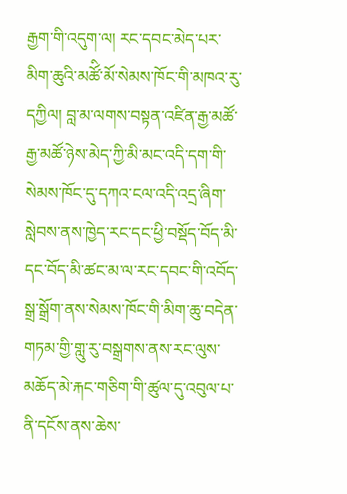རྒྱག་གི་འདུག་ལ། རང་དབང་མེད་པར་མིག་ཆུའི་མཚོི་མོ་སེམས་ཁོང་གི་མཁའ་རུ་དཀྱིལ། བླ་མ་ལགས་བསྟན་འཛིན་རྒྱ་མཚོ་རྒྱ་མཚོ་ཉེས་མེད་ཀྱི་མི་མང་འདི་དག་གི་སེམས་ཁོང་དུ་དཀའ་ངལ་འདི་འདྲ་ཞིག་སླེབས་ནས་ཁྱེད་རང་དང་ཕྱི་བསྡོད་བོད་མི་དང་བོད་མི་ཚང་མ་ལ་རང་དབང་གི་འབོད་སྒྲ་སྒྲོག་ནས་སེམས་ཁོང་གི་མིག་ཆུ་བདེན་གཏམ་གྱི་གླུ་རུ་བསྒྲགས་ནས་རང་ལུས་མཆོད་མེ་རྐང་གཅིག་གི་ཚུལ་དུ་འབུལ་པ་ནི་དངོས་ནས་ཆེས་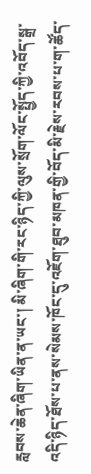རླབས་ཆེན་ཞིག་ཡིན་ན་ཡང་། མི་ཞིག་གི་རང་ཉིད་ཀྱི་ལུས་སྲོག་ལོང་སྤྱོད་ཀྱི་འབོད་སྒྲ་འདི་ཉིད་ཐོས་པ་ནས་སེམས་ཁོང་དུ་འཇོག་ཐུབ་མཁན་གྱི་བོད་མི་རྗེས་རབས་པ་ག་ཚོད་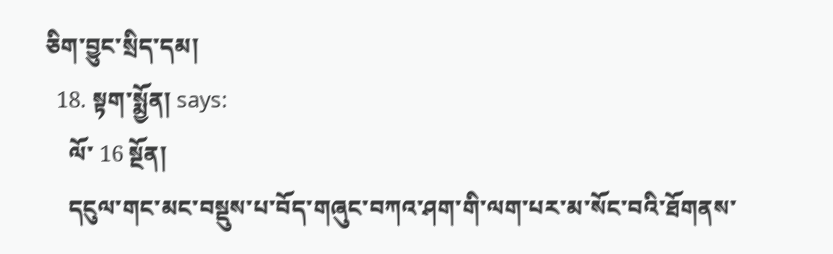ཅིག་བྱུང་སྲིད་དམ།
  18. སྟག་སྨྱོན། says:
    ལོ་ 16 སྔོན།
    དངུལ་གང་མང་བསྡུས་པ་བོད་གཞུང་བཀའ་ཤག་གི་ལག་པར་མ་སོང་བའི་ཐོགནས་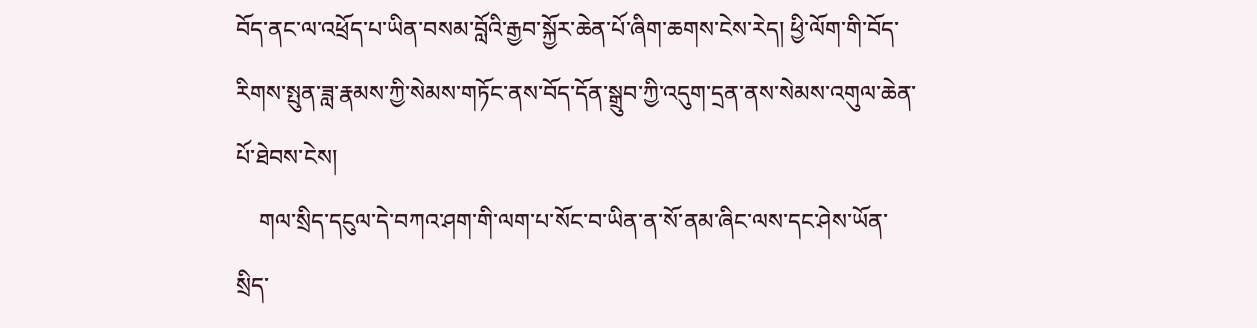བོད་ནང་ལ་འཕྲོད་པ་ཡིན་བསམ་བློའི་རྒྱབ་སྐྱོར་ཆེན་པོ་ཞིག་ཆགས་ངེས་རེད། ཕྱི་ལོག་གི་བོད་རིགས་སྤུན་ཟླ་རྣམས་ཀྱི་སེམས་གཏོང་ནས་བོད་དོན་སྒྲུབ་ཀྱི་འདུག་དྲན་ནས་སེམས་འགུལ་ཆེན་པོ་ཐེབས་ངེས།
    གལ་སྲིད་དངུལ་དེ་བཀའ་ཤག་གི་ལག་པ་སོང་བ་ཡིན་ན་སོ་ནམ་ཞིང་ལས་དང་ཤེས་ཡོན་སྲིད་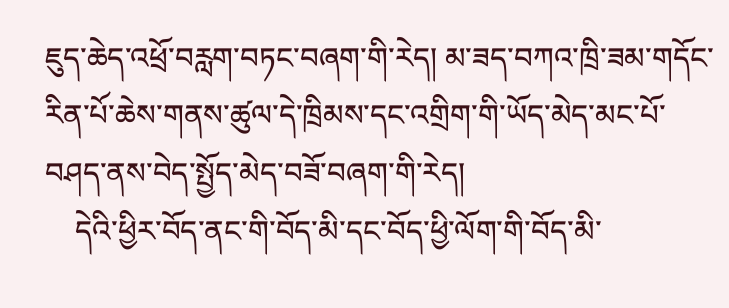ཇུད་ཆེད་འཕྲོ་བརླག་བཏང་བཞག་གི་རེད། མ་ཟད་བཀའ་ཁྲི་ཟམ་གདོང་རིན་པོ་ཆེས་གནས་ཚུལ་དེ་ཁྲིམས་དང་འགྲིག་གི་ཡོད་མེད་མང་པོ་བཤད་ནས་བེད་སྤྱོད་མེད་བཟོ་བཞག་གི་རེད།
    དེའི་ཕྱིར་བོད་ནང་གི་བོད་མི་དང་བོད་ཕྱི་ལོག་གི་བོད་མི་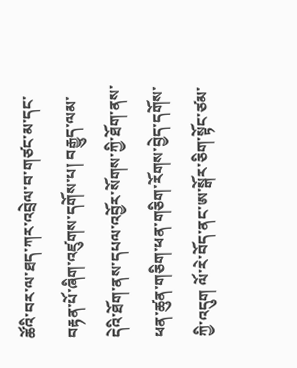ཚོའི་བར་ལ་ཐད་ཀར་འབྲེལ་བ་གཙང་མ་དང་བརྟན་པོ་ཞིག་འཛུགས་དགོས་པ། བརྒྱུད་ལམ་དེའི་ཐོག་ནས་དཔལ་འབྱོར་སོགས་ཀྱི་ཐོག་ནས་ཕན་ཚུན་གཅིག་ཕན་གཅིག་རོགས་བྱེད་དགོས་ཀྱི་འདུག ལོ་རེ་བོད་ནང་ཨ་སྒོར་ཅིག་སྟོང་ཙམ་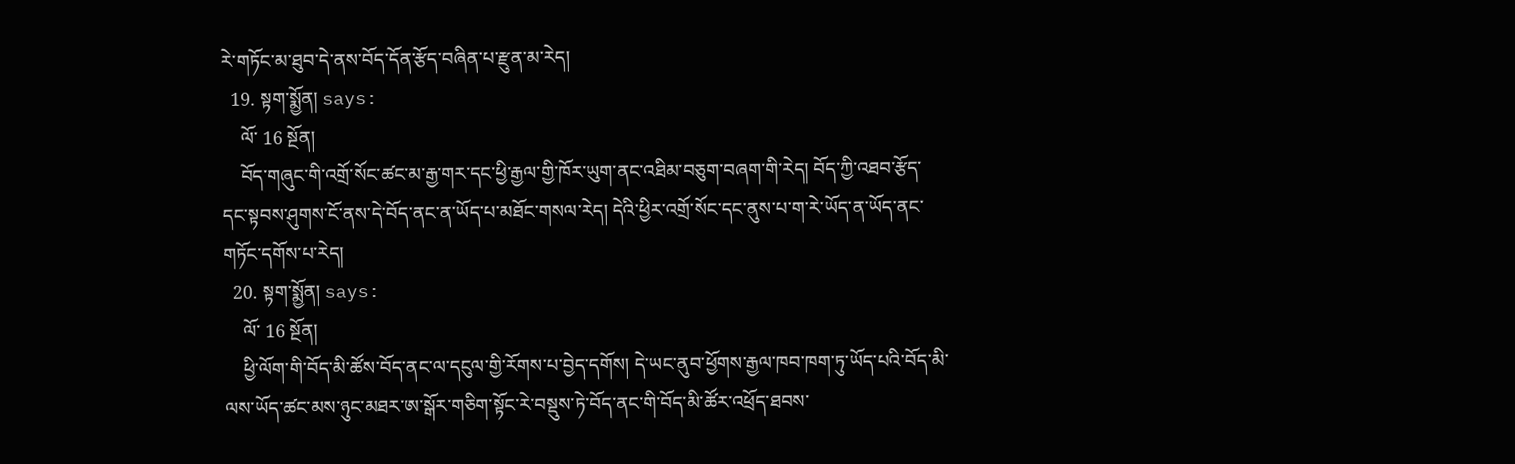རེ་གཏོང་མ་ཐུབ་དེ་ནས་བོད་དོན་རྩོད་བཞིན་པ་རྫུན་མ་རེད།
  19. སྟག་སྨྱོན། says:
    ལོ་ 16 སྔོན།
    བོད་གཞུང་གི་འགྲོ་སོང་ཚང་མ་རྒྱ་གར་དང་ཕྱི་རྒྱལ་གྱི་ཁོར་ཡུག་ནང་འཐིམ་བཅུག་བཞག་གི་རེད། བོད་ཀྱི་འཐབ་རྩོད་དང་སྟབས་ཤུགས་ངོ་ནས་དེ་བོད་ནང་ན་ཡོད་པ་མཐོང་གསལ་རེད། དེའི་ཕྱིར་འགྲོ་སོང་དང་ནུས་པ་ག་རེ་ཡོད་ན་ཡོད་ནང་གཏོང་དགོས་པ་རེད།
  20. སྟག་སྨྱོན། says:
    ལོ་ 16 སྔོན།
    ཕྱི་ལོག་གི་བོད་མི་ཚོས་བོད་ནང་ལ་དངུལ་གྱི་རོགས་པ་བྱེད་དགོས། དེ་ཡང་ནུབ་ཕྱོགས་རྒྱལ་ཁབ་ཁག་ཏུ་ཡོད་པའི་བོད་མི་ལས་ཡོད་ཚང་མས་ཉུང་མཐར་ཨ་སྒོར་གཅིག་སྟོང་རེ་བསྡུས་ཏེ་བོད་ནང་གི་བོད་མི་ཚོར་འཕྲོད་ཐབས་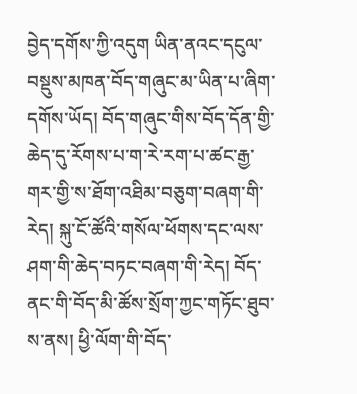བྱེད་དགོས་ཀྱི་འདུག ཡིན་ནའང་དངུལ་བསྡུས་མཁན་བོད་གཞུང་མ་ཡིན་པ་ཞིག་དགོས་ཡོད། བོད་གཞུང་གིས་བོད་དོན་གྱི་ཆེད་དུ་རོགས་པ་ག་རེ་རག་པ་ཚང་རྒྱ་གར་གྱི་ས་ཐོག་འཐིམ་བཅུག་བཞག་གི་རེད། སྐུ་ངོ་ཚོའི་གསོལ་ཕོགས་དང་ལས་ཤག་གི་ཆེད་བཏང་བཞག་གི་རེད། བོད་ནང་གི་བོད་མི་ཚོས་སྲོག་ཀྱང་གཏོང་ཐུབ་ས་ནས། ཕྱི་ལོག་གི་བོད་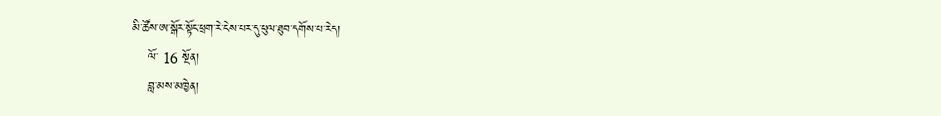མི་ཚོས་ཨ་སྒོར་སྟོང་ཕྲག་རེ་ངེས་པར་དུ་ཕུལ་ཐུབ་དགོས་པ་རེད།
    ལོ་ 16 སྔོན།
    བླ་མས་མཁྱེན།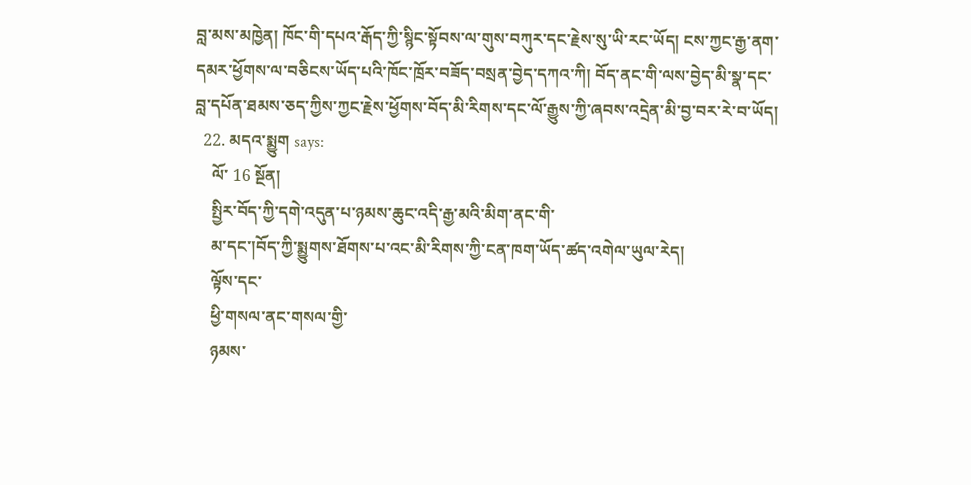བླ་མས་མཁྱེན། ཁོང་གི་དཔའ་རྒོད་ཀྱི་སྙིང་སྟོབས་ལ་གུས་བཀུར་དང་རྗེས་སུ་ཡི་རང་ཡོད། ངས་ཀྱང་རྒྱ་ནག་དམར་ཕྱོགས་ལ་བཅིངས་ཡོད་པའི་ཁོང་ཁྲོར་བཟོད་བསྲན་བྱེད་དཀའ་ཀི། བོད་ནང་གི་ལས་བྱེད་མི་སྣ་དང་བླ་དཔོན་ཐམས་ཅད་ཀྱིས་ཀྱང་རྗེས་ཕྱོགས་བོད་མི་རིགས་དང་ལོ་རྒྱུས་ཀྱི་ཞབས་འདྲེན་མི་བྱ་བར་རེ་བ་ཡོད།
  22. མདའ་སྨྱུག says:
    ལོ་ 16 སྔོན།
    སྤྱིར་བོད་ཀྱི་དགེ་འདུན་པ་ཉམས་ཆུང་འདི་རྒྱ་མའི་མིག་ནང་གི་
    མ་དང་།བོད་ཀྱི་སྨྱུགས་ཐོགས་པ་འང་མི་རིགས་ཀྱི་ངན་ཁག་ཡོད་ཆ༹ད་འགེལ་ཡུལ་རེད།
    ལྟོས་དང་
    ཕྱི་གསལ་ནང་གསལ་གྱི་
    ཉམས་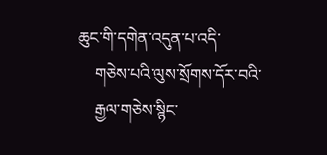ཆུང་གི་དགེན་འདུན་པ་འདི་
    གཅེས་པའི་ལུས་སྲོགས་དོར་བའི་
    རྒྱལ་གཅེས་སྙིང་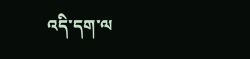འདི་དག་ལ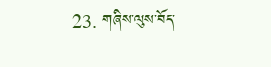23. གཞིས་ལུས་བོད་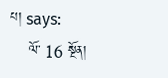པ། says:
    ལོ་ 16 སྔོན།